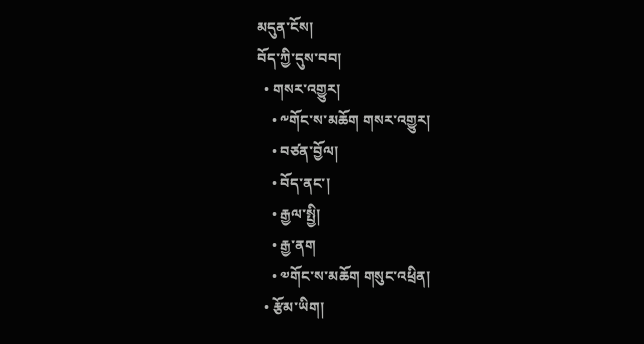མདུན་ངོས།
བོད་ཀྱི་དུས་བབ།
  • གསར་འགྱུར།
    • ༸གོང་ས་མཆོག གསར་འགྱུར།
    • བཙན་བྱོལ།
    • བོད་ནང་།
    • རྒྱལ་སྤྱི།
    • རྒྱ་ནག
    • ༧གོང་ས་མཆོག གསུང་འཕྲིན།
  • རྩོམ་ཡིག།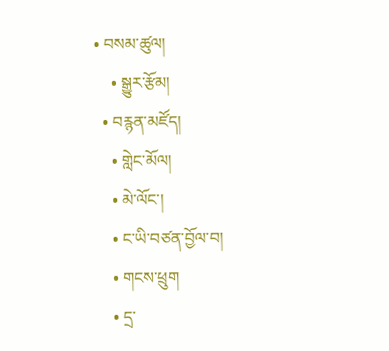• བསམ་ཚུལ།
    • སྒྱུར་རྩོམ།
  • བརྙན་མཛོད།
    • གླེང་མོལ།
    • མེ་ལོང་།
    • ང་ཡི་བཙན་བྱོལ་བ།
    • གངས་ཕྲུག
    • དྲ་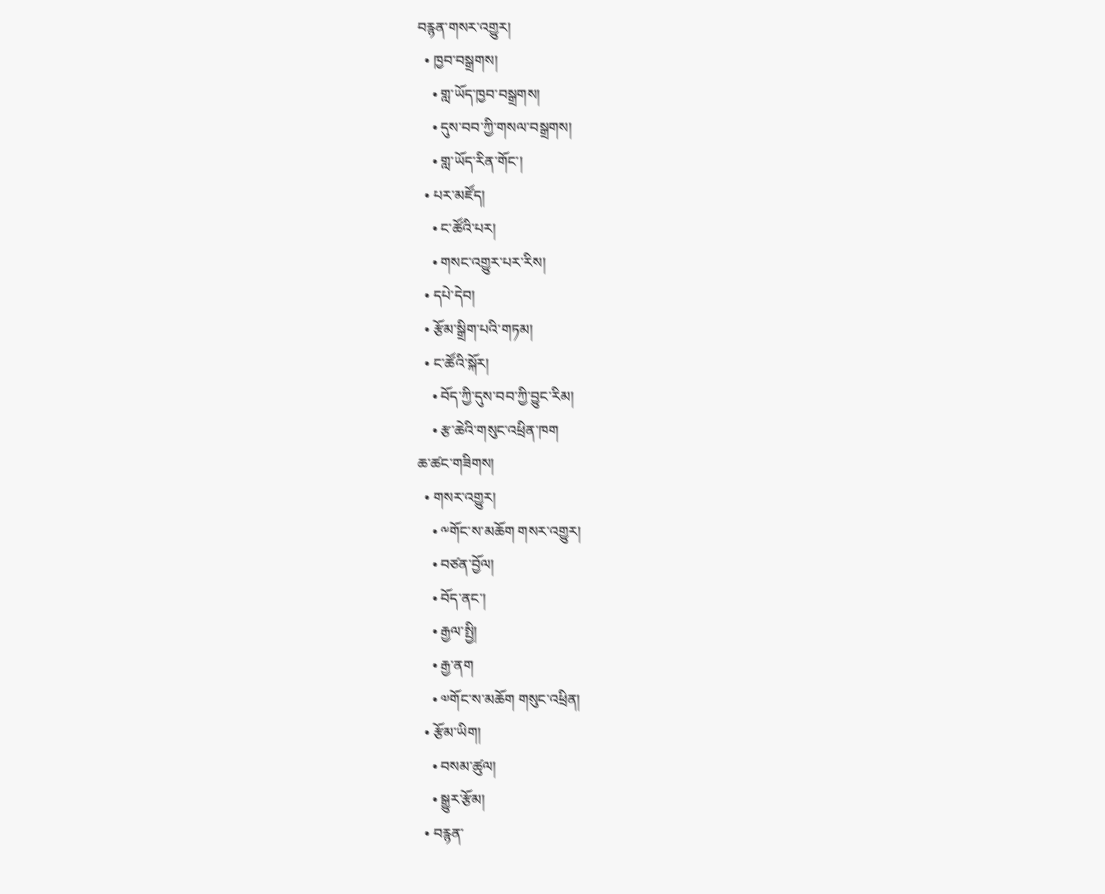བརྙན་གསར་འགྱུར།
  • ཁྱབ་བསྒྲགས།
    • གླ་ཡོད་ཁྱབ་བསྒྲགས།
    • དུས་བབ་ཀྱི་གསལ་བསྒྲགས།
    • གླ་ཡོད་རིན་གོང་།
  • པར་མཛོད།
    • ང་ཚོའི་པར།
    • གསང་འགྱུར་པར་རིས།
  • དཔེ་དེབ།
  • རྩོམ་སྒྲིག་པའི་གཏམ།
  • ང་ཚོའི་སྐོར།
    • བོད་ཀྱི་དུས་བབ་ཀྱི་བྱུང་རིམ།
    • རྩ་ཆེའི་གསུང་འཕྲིན་ཁག
ཆ་ཚང་གཟིགས།
  • གསར་འགྱུར།
    • ༸གོང་ས་མཆོག གསར་འགྱུར།
    • བཙན་བྱོལ།
    • བོད་ནང་།
    • རྒྱལ་སྤྱི།
    • རྒྱ་ནག
    • ༧གོང་ས་མཆོག གསུང་འཕྲིན།
  • རྩོམ་ཡིག།
    • བསམ་ཚུལ།
    • སྒྱུར་རྩོམ།
  • བརྙན་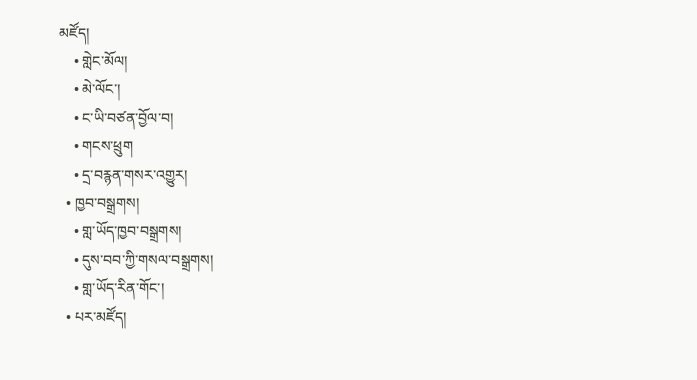མཛོད།
    • གླེང་མོལ།
    • མེ་ལོང་།
    • ང་ཡི་བཙན་བྱོལ་བ།
    • གངས་ཕྲུག
    • དྲ་བརྙན་གསར་འགྱུར།
  • ཁྱབ་བསྒྲགས།
    • གླ་ཡོད་ཁྱབ་བསྒྲགས།
    • དུས་བབ་ཀྱི་གསལ་བསྒྲགས།
    • གླ་ཡོད་རིན་གོང་།
  • པར་མཛོད།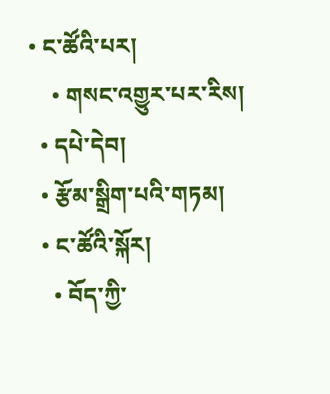• ང་ཚོའི་པར།
    • གསང་འགྱུར་པར་རིས།
  • དཔེ་དེབ།
  • རྩོམ་སྒྲིག་པའི་གཏམ།
  • ང་ཚོའི་སྐོར།
    • བོད་ཀྱི་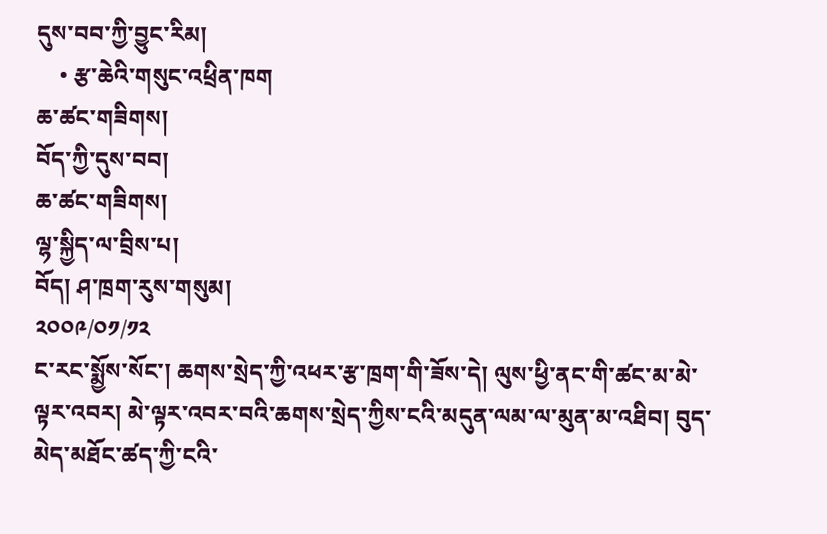དུས་བབ་ཀྱི་བྱུང་རིམ།
    • རྩ་ཆེའི་གསུང་འཕྲིན་ཁག
ཆ་ཚང་གཟིགས།
བོད་ཀྱི་དུས་བབ།
ཆ་ཚང་གཟིགས།
ལྷ་སྐྱིད་ལ་བྲིས་པ།
བོད། ཤ་ཁྲག་རུས་གསུམ།
༢༠༠༩/༠༡/༡༢
ང་རང་སྨྱོས་སོང་། ཆགས་སྲེད་ཀྱི་འཕར་རྩ་ཁྲག་གི་ཟོས་དེ། ལུས་ཕྱི་ནང་གི་ཚང་མ་མེ་ལྟར་འབར། མེ་ལྟར་འབར་བའི་ཆགས་སྲེད་ཀྱིས་ངའི་མདུན་ལམ་ལ་མུན་མ་འཐིབ། བུད་མེད་མཐོང་ཚད་ཀྱི་ངའི་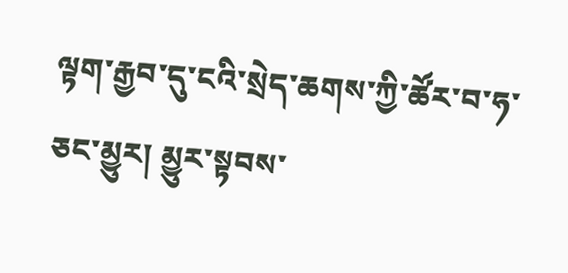ལྟག་རྒྱབ་དུ་ངའི་སྲེད་ཆགས་ཀྱི་ཚོར་བ་ཧ་ཅང་མྱུར། མྱུར་སྟབས་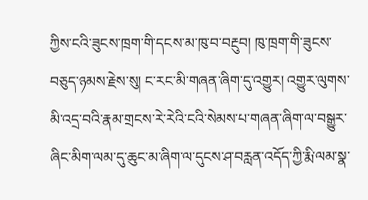ཀྱིས་ངའི་ཟུངས་ཁྲག་གི་དངས་མ་ཁུ་བ་བརྔུབ། ཁུ་ཁྲག་གི་ཟུངས་བཅུད་ཉམས་རྗེས་སུ། ང་རང་མི་གཞན་ཞིག་དུ་འགྱུར། འགྱུར་ལུགས་མི་འདྲ་བའི་རྣམ་གྲངས་རེ་རེའི་ངའི་སེམས་པ་གཞན་ཞིག་ལ་བསྒྱུར་ཞིང་མིག་ལམ་དུ་ཆུང་མ་ཞིག་ལ་དུངས་ཤ་བརླན་འདོད་ཀྱི་རྨི་ལམ་སྣ་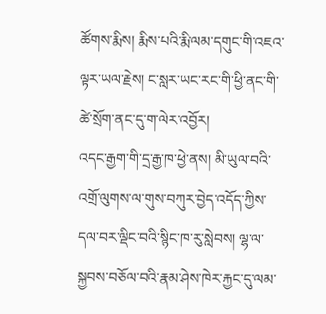ཚོགས་རྨིས། རྨིས་པའི་རྨི་ལམ་དགུང་གི་འཇའ་ལྟར་ཡལ་རྗེས། ང་སླར་ཡང་རང་གི་ཕྱི་ནང་གི་ཚེ་སྲོག་ནང་དུ་ག་ལེར་འབྱོར།
འདང་རྒྱག་གི་དྲ་རྒྱ་ཁ་ཕྱེ་ནས། མི་ཡུལ་བའི་འགྲོ་ལུགས་ལ་གུས་བཀུར་བྱེད་འདོད་ཀྱིས་དལ་བར་ལྡིང་བའི་སྙིང་ཁ་རུ་སླེབས། ལྷ་ལ་སྐྱབས་བཅོལ་བའི་རྣམ་ཤེས་ཁེར་རྐྱང་དུ་ལམ་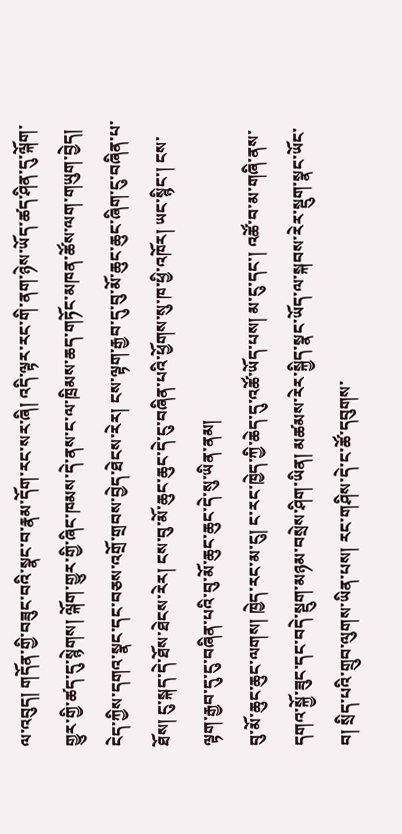ལ་འབུད། གདོན་གྱི་བཟུང་བའི་སྣང་བ་རྣམ་དོག་རང་སར་ཞི། འདི་ལྟར་རང་གི་ནག་ཉེས་ཡོད་ཚད་ཤིན་དུ་ལྐོག་གྱུར་གྱི་ཚད་དུ་སྙེགས། ལྐོག་གྱུར་གྱི་ཞིང་ཁམས་དེ་ནས་ང་ལ་ཁྲིམས་ཆད་གཏོང་མཁན་ཚོས་ལག་གཡུག་བྱེད། ངེད་ཀྱིས་དགའ་སྣང་དང་བཅས་འགྲོ་གྲབས་བྱེད་ཐེངས་རེར། ངས་ལྟག་རྒྱབ་དུ་བུ་མོ་ཆུང་ཆུང་ཞིག་ངུ་བཞིན་པ་ཐོས། ངུ་སྐད་དེ་ཐོས་ཐེངས་རེར། ངས་བུ་མོ་ཆུང་ཆུང་དེ་ངུ་བཞིན་པའི་ཕྱོགས་སུ་ཁ་ཕྱི་འཁོར། ཡང་སྙིང་། ངས་ལྟག་རྒྱབ་དུ་ངུ་བཞིན་པའི་བུ་མོ་ཆུང་ཆུང་དེ་སུ་ཡིན་ནམ།
བུ་མོ་ཆུང་ཆུང་ལགས། ཁྱེད་རང་མ་ངུ། ང་རང་ཁྱེད་ཀྱི་ཆེད་དུ་འཚོ་ཡོད་པས། མ་ངུ་དང་། འཚོ་བ་མ་གཞི་ནས་དགའ་སྐྱོ་ཟུང་དང་བདེ་སྡུག་མཉམ་བསྲེས་ཤིག་ཡིན། མཚམས་རེར་སྐྱིད་སྣང་ཡོད་ལ་སྐབས་རེར་སྡུག་སྣང་ཡོང་བ། སྲིད་པའི་གྲུབ་ལུགས་ཡིན་པས། རང་གཤིས་དེ་ང་ཚོ་དབུགས་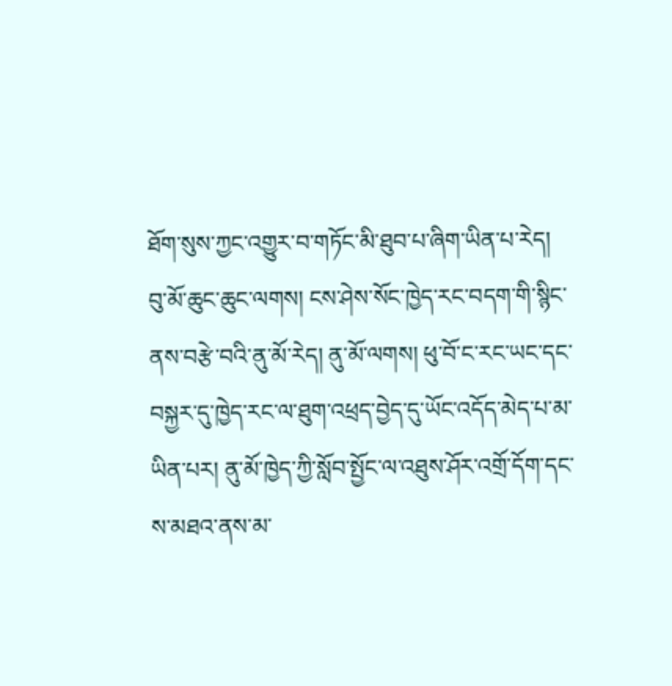ཐོག་སུས་ཀྱང་འགྱུར་བ་གཏོང་མི་ཐུབ་པ་ཞིག་ཡིན་པ་རེད།
བུ་མོ་ཆུང་ཆུང་ལགས། ངས་ཤེས་སོང་ཁྱེད་རང་བདག་གི་སྙིང་ནས་བརྩེ་བའི་ནུ་མོ་རེད། ནུ་མོ་ལགས། ཕུ་བོ་ང་རང་ཡང་དང་བསྐྱར་དུ་ཁྱེད་རང་ལ་ཐུག་འཕྲད་བྱེད་དུ་ཡོང་འདོད་མེད་པ་མ་ཡིན་པར། ནུ་མོ་ཁྱེད་ཀྱི་སློབ་སྤྱོང་ལ་འཐུས་ཤོར་འགྲོ་དོག་དང་ས་མཐའ་ནས་མ་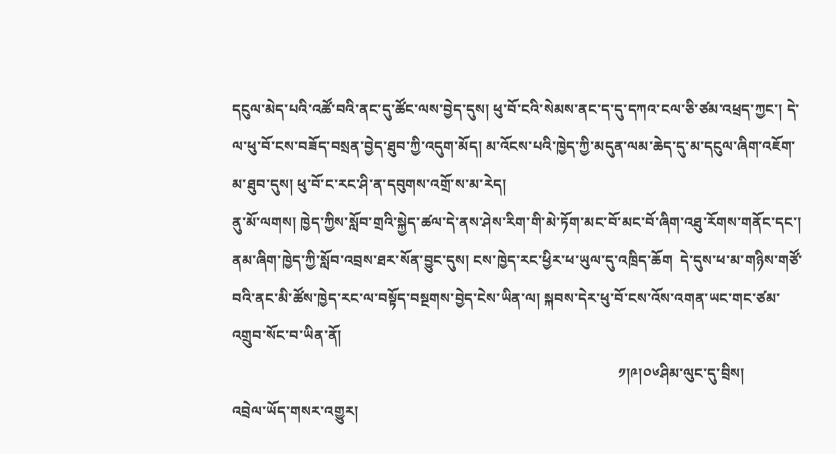དངུལ་མེད་པའི་འཚོ་བའི་ནང་དུ་ཚོང་ལས་བྱེད་དུས། ཕུ་བོ་ངའི་སེམས་ནང་ད་དུ་དཀའ་ངལ་ཅི་ཙམ་འཕྲད་ཀྱང་། དེ་ལ་ཕུ་བོ་ངས་བཟོད་བསྲན་བྱེད་ཐུབ་ཀྱི་འདུག་མོད། མ་འོངས་པའི་ཁྱེད་ཀྱི་མདུན་ལམ་ཆེད་དུ་མ་དངུལ་ཞིག་འཇོག་མ་ཐུབ་དུས། ཕུ་བོ་ང་རང་ཤི་ན་དབུགས་འགྲོ་ས་མ་རེད།
ནུ་མོ་ལགས། ཁྱེད་ཀྱིས་སློབ་གྲའི་སྐྱེད་ཚལ་དེ་ནས་ཤེས་རིག་གི་མེ་ཏོག་མང་བོ་མང་བོ་ཞིག་འཐུ་རོགས་གནོང་དང་། ནམ་ཞིག་ཁྱེད་ཀྱི་སློབ་འབྲས་ཐར་སོན་བྱུང་དུས། ངས་ཁྱེད་རང་ཕྱིར་ཕ་ཡུལ་དུ་འཁྲིད་ཆོག  དེ་དུས་ཕ་མ་གཉིས་གཙོ་བའི་ནང་མི་ཚོས་ཁྱེད་རང་ལ་བསྟོད་བསྔགས་བྱེད་ངེས་ཡིན་ལ། སྐབས་དེར་ཕུ་བོ་ངས་འོས་འགན་ཡང་གང་ཙམ་འགྲུབ་སོང་བ་ཡིན་ནོ།
                                                                                                          ༡།༩།༠༦ཤིམ་ལུང་དུ་བྲིས།
འབྲེལ་ཡོད་གསར་འགྱུར།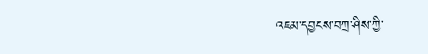འཇམ་དབྱངས་བཀྲ་ཤིས་ཀྱི་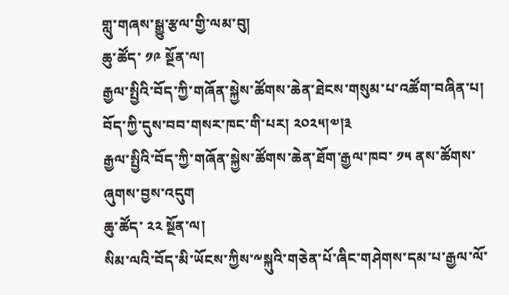གླུ་གཞས་སྒྱུ་རྩལ་གྱི་ལམ་བུ།
ཆུ་ཚོད་ ༡༩ སྔོན་ལ།
རྒྱལ་སྤྱིའི་བོད་ཀྱི་གཞོན་སྐྱེས་ཚོགས་ཆེན་ཐེངས་གསུམ་པ་འཚོག་བཞིན་པ། བོད་ཀྱི་དུས་བབ་གསར་ཁང་གི་པར། ༢༠༢༥།༧།༣
རྒྱལ་སྤྱིའི་བོད་ཀྱི་གཞོན་སྐྱེས་ཚོགས་ཆེན་ཐོག་རྒྱལ་ཁབ་ ༡༥ ནས་ཚོགས་ཞུགས་བྱས་འདུག
ཆུ་ཚོད་ ༢༢ སྔོན་ལ།
སིམ་ལའི་བོད་མི་ཡོངས་ཀྱིས་༸སྐུའི་གཅེན་པོ་ཞིང་གཤེགས་དམ་པ་རྒྱལ་ལོ་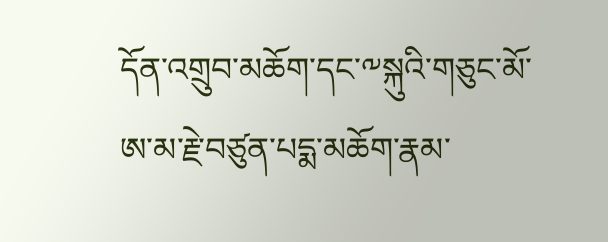དོན་འགྲུབ་མཆོག་དང་༸སྐུའི་གཅུང་མོ་ཨ་མ་རྗེ་བཙུན་པདྨ་མཆོག་རྣམ་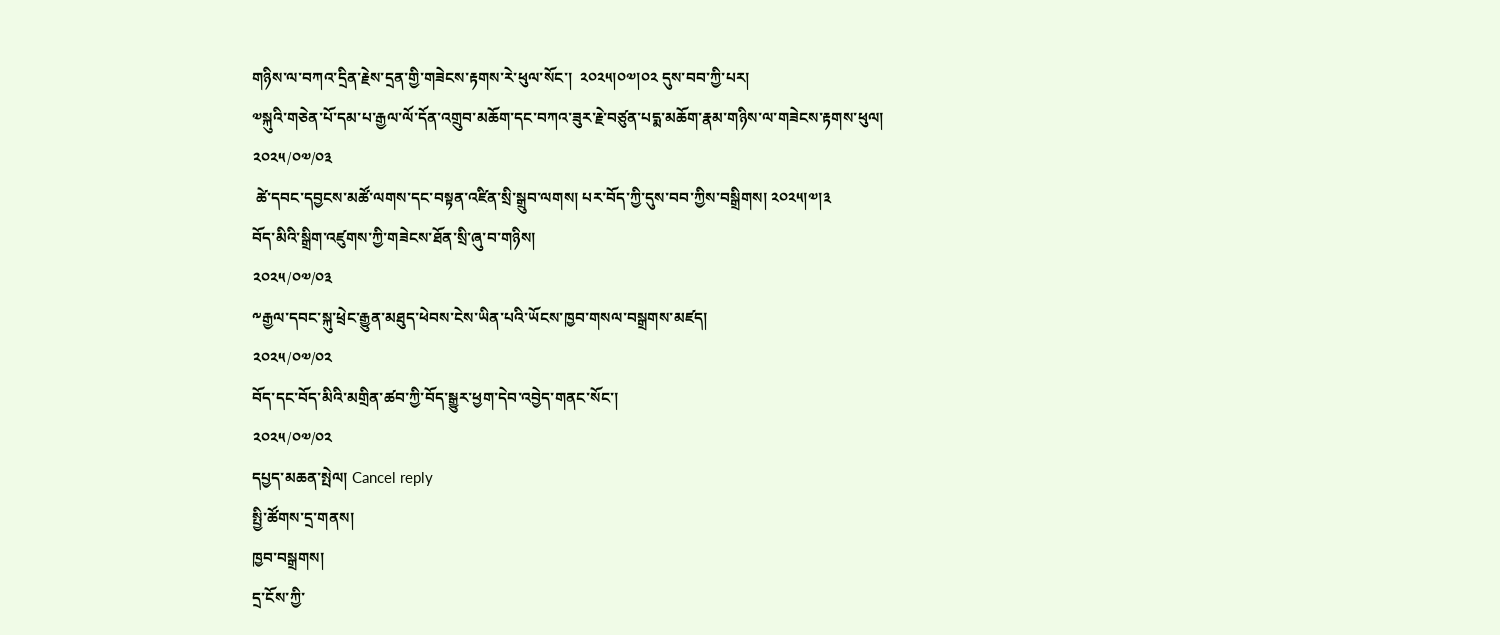གཉིས་ལ་བཀའ་དྲིན་རྗེས་དྲན་གྱི་གཟེངས་རྟགས་རེ་ཕུལ་སོང་།  ༢༠༢༥།༠༧།༠༢ དུས་བབ་ཀྱི་པར།
༧སྐུའི་གཅེན་པོ་དམ་པ་རྒྱལ་ལོ་དོན་འགྲུབ་མཆོག་དང་བཀའ་ཟུར་རྗེ་བཙུན་པདྨ་མཆོག་རྣམ་གཉིས་ལ་གཟེངས་རྟགས་ཕུལ།
༢༠༢༥/༠༧/༠༣
 ཚེ་དབང་དབྱངས་མཚོ་ལགས་དང་བསྟན་འཛིན་སྲི་སྒྲུབ་ལགས། པར་བོད་ཀྱི་དུས་བབ་ཀྱིས་བསྒྲིགས། ༢༠༢༥།༧།༣
བོད་མིའི་སྒྲིག་འཛུགས་ཀྱི་གཟེངས་ཐོན་སྲི་ཞུ་བ་གཉིས།
༢༠༢༥/༠༧/༠༣
༸རྒྱལ་དབང་སྐུ་ཕྲེང་རྒྱུན་མཐུད་ཕེབས་ངེས་ཡིན་པའི་ཡོངས་ཁྱབ་གསལ་བསྒྲགས་མཛད།
༢༠༢༥/༠༧/༠༢
བོད་དང་བོད་མིའི་མགྲིན་ཚབ་ཀྱི་བོད་སྒྱུར་ཕྱག་དེབ་འབྱེད་གནང་སོང་།
༢༠༢༥/༠༧/༠༢
དཔྱད་མཆན་སྤེལ། Cancel reply
སྤྱི་ཚོགས་དྲ་གནས།
ཁྱབ་བསྒྲགས།
དྲ་ངོས་ཀྱི་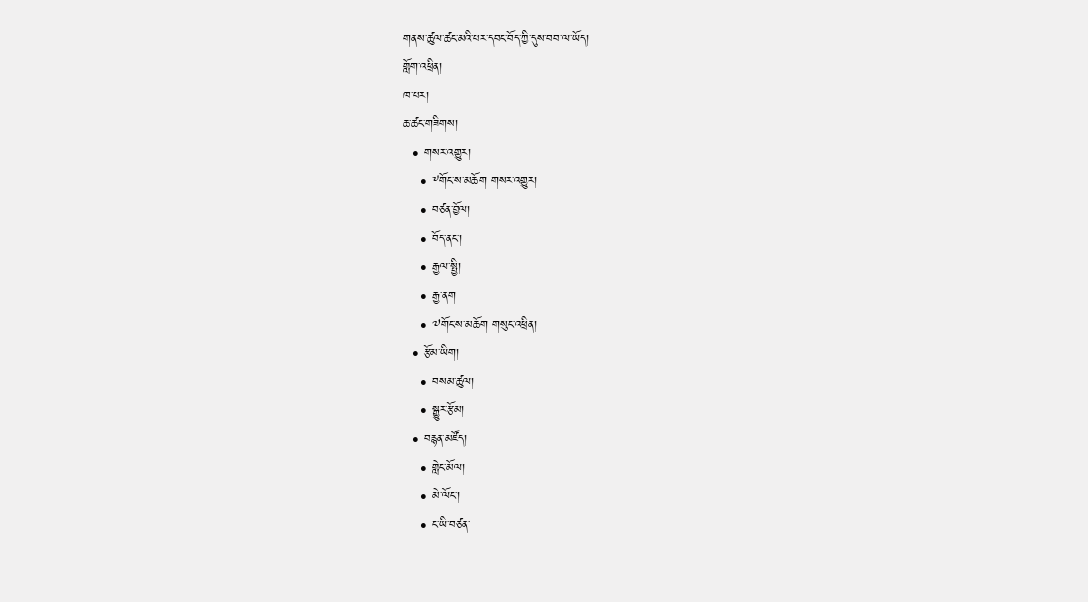གནས་ཚུལ་ཚང་མའི་པར་དབང་བོད་ཀྱི་དུས་བབ་ལ་ཡོད།
གློག་འཕྲིན།
ཁ་པར།
ཆ་ཚང་གཟིགས།
  • གསར་འགྱུར།
    • ༸གོང་ས་མཆོག གསར་འགྱུར།
    • བཙན་བྱོལ།
    • བོད་ནང་།
    • རྒྱལ་སྤྱི།
    • རྒྱ་ནག
    • ༧གོང་ས་མཆོག གསུང་འཕྲིན།
  • རྩོམ་ཡིག།
    • བསམ་ཚུལ།
    • སྒྱུར་རྩོམ།
  • བརྙན་མཛོད།
    • གླེང་མོལ།
    • མེ་ལོང་།
    • ང་ཡི་བཙན་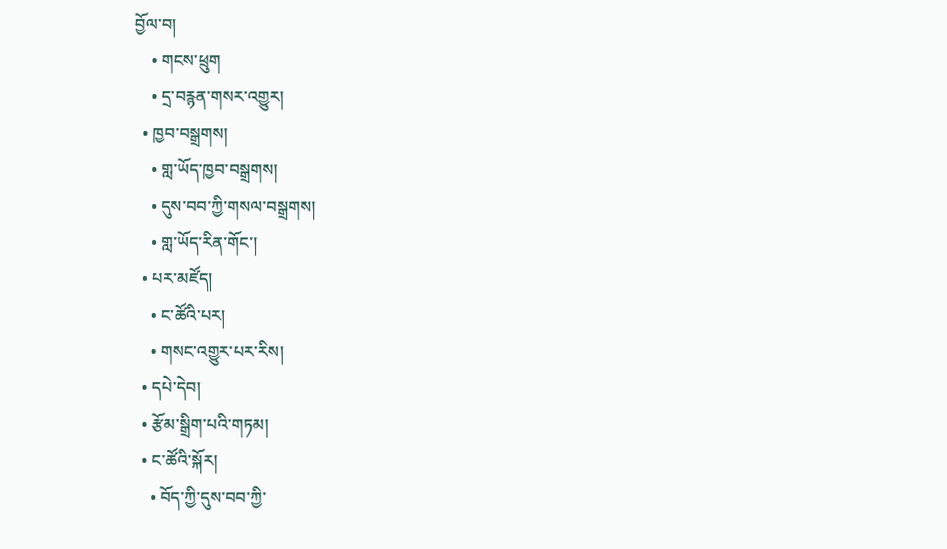བྱོལ་བ།
    • གངས་ཕྲུག
    • དྲ་བརྙན་གསར་འགྱུར།
  • ཁྱབ་བསྒྲགས།
    • གླ་ཡོད་ཁྱབ་བསྒྲགས།
    • དུས་བབ་ཀྱི་གསལ་བསྒྲགས།
    • གླ་ཡོད་རིན་གོང་།
  • པར་མཛོད།
    • ང་ཚོའི་པར།
    • གསང་འགྱུར་པར་རིས།
  • དཔེ་དེབ།
  • རྩོམ་སྒྲིག་པའི་གཏམ།
  • ང་ཚོའི་སྐོར།
    • བོད་ཀྱི་དུས་བབ་ཀྱི་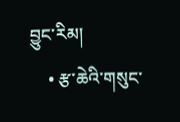བྱུང་རིམ།
    • རྩ་ཆེའི་གསུང་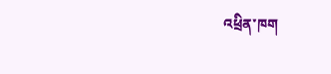འཕྲིན་ཁག